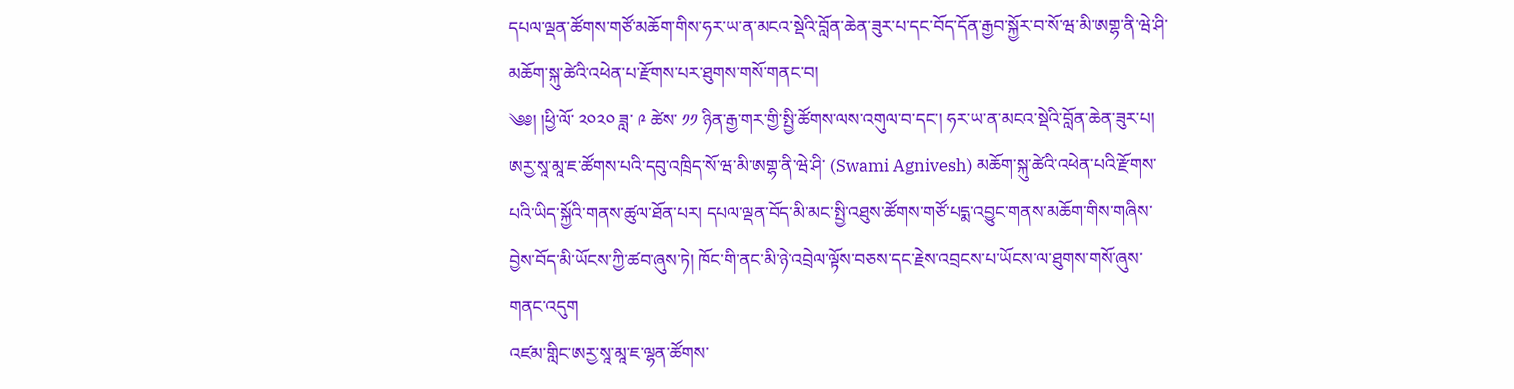དཔལ་ལྡན་ཚོགས་གཙོ་མཆོག་གིས་ཧར་ཡ་ན་མངའ་སྡེའི་བློན་ཆེན་ཟུར་པ་དང་བོད་དོན་རྒྱབ་སྐྱོར་བ་སོ་ཝ་མི་ཨགྷ་ནི་ཝེ་ཤི་མཆོག་སྐུ་ཚེའི་འཕེན་པ་རྫོགས་པར་ཐུགས་གསོ་གནང་བ།
༄༅། །ཕྱི་ལོ་ ༢༠༢༠ ཟླ་ ༩ ཚེས་ ༡༡ ཉིན་རྒྱ་གར་གྱི་སྤྱི་ཚོགས་ལས་འགུལ་བ་དང་། ཧར་ཡ་ན་མངའ་སྡེའི་བློན་ཆེན་ཟུར་པ། ཨརྱ་སཱ་མཱ་ཇ་ཚོགས་པའི་དབུ་འཁྲིད་སོ་ཝ་མི་ཨགྷ་ནི་ཝེ་ཤི་ (Swami Agnivesh) མཆོག་སྐུ་ཚེའི་འཕེན་པའི་རྫོགས་པའི་ཡིད་སྐྱོའི་གནས་ཚུལ་ཐོན་པར། དཔལ་ལྡན་བོད་མི་མང་སྤྱི་འཐུས་ཚོགས་གཙོ་པདྨ་འབྱུང་གནས་མཆོག་གིས་གཞིས་བྱེས་བོད་མི་ཡོངས་ཀྱི་ཚབ་ཞུས་ཏེ། ཁོང་གི་ནང་མི་ཉེ་འབྲེལ་ལྟོས་བཅས་དང་རྗེས་འབྲངས་པ་ཡོངས་ལ་ཐུགས་གསོ་ཞུས་གནང་འདུག
འཛམ་གླིང་ཨརྱ་སཱ་མཱ་ཇ་ལྷན་ཚོགས་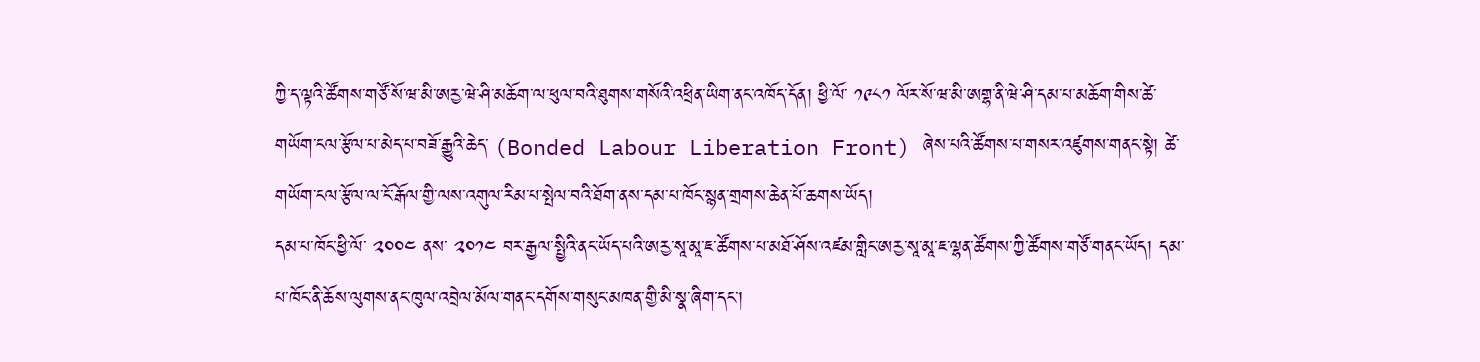ཀྱི་ད་ལྟའི་ཚོགས་གཙོ་སོ་ཝ་མི་ཨརྱ་ཝེ་ཤི་མཆོག་ལ་ཕུལ་བའི་ཐུགས་གསོའི་འཕྲིན་ཡིག་ནང་འཁོད་དོན། ཕྱི་ལོ་ ༡༩༨༡ ལོར་སོ་ཝ་མི་ཨགྷ་ནི་ཝེ་ཤི་དམ་པ་མཆོག་གིས་ཚེ་གཡོག་ངལ་རྩོལ་པ་མེད་པ་བཟོ་རྒྱུའི་ཆེད་ (Bonded Labour Liberation Front) ཞེས་པའི་ཚོགས་པ་གསར་འཛུགས་གནང་སྟེ། ཚེ་གཡོག་ངལ་རྩོལ་ལ་ངོ་རྒོལ་གྱི་ལས་འགུལ་རིམ་པ་སྤེལ་བའི་ཐོག་ནས་དམ་པ་ཁོང་སྙན་གྲགས་ཆེན་པོ་ཆགས་ཡོད།
དམ་པ་ཁོང་ཕྱི་ལོ་ ༢༠༠༤ ནས་ ༢༠༡༤ བར་རྒྱལ་སྤྱིའི་ནང་ཡོད་པའི་ཨརྱ་སཱ་མཱ་ཇ་ཚོགས་པ་མཐོ་ཤོས་འཛམ་གླིང་ཨརྱ་སཱ་མཱ་ཇ་ལྷན་ཚོགས་ཀྱི་ཚོགས་གཙོ་གནང་ཡོད། དམ་པ་ཁོང་ནི་ཆོས་ལུགས་ནང་ཁུལ་འབྲེལ་མོལ་གནང་དགོས་གསུང་མཁན་གྱི་མི་སྣ་ཞིག་དང་།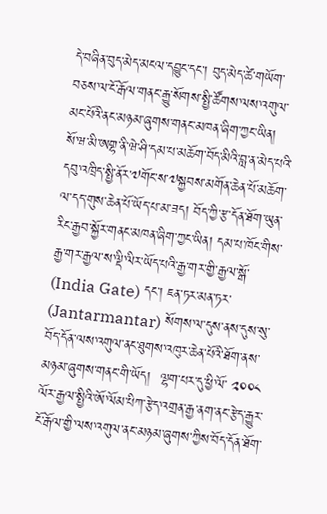དེ་བཞིན་བུད་མེད་མངལ་དབྱུང་དང་། བུད་མེད་ཚེ་གཡོག་བཅས་ལ་ངོ་རྒོལ་གནང་རྒྱུ་སོགས་སྤྱི་ཚོགས་ལས་འགུལ་མང་པོའི་ནང་མཉམ་ཞུགས་གནང་མཁན་ཞིག་ཀྱང་ཡིན།
སོ་ཝ་མི་ཨགྷ་ནི་ཝེ་ཤི་དམ་པ་མཆོག་བོད་མིའི་བླ་ན་མེད་པའི་དབུ་འཁྲིད་སྤྱི་ནོར་༧གོང་ས་༧སྐྱབས་མགོན་ཆེན་པོ་མཆོག་ལ་དད་གུས་ཆེན་པོ་ཡོད་པ་མ་ཟད། བོད་ཀྱི་རྩ་དོན་ཐོག་ཡུན་རིང་རྒྱབ་སྐྱོར་གནང་མཁན་ཞིག་ཀྱང་ཡིན། དམ་པ་ཁོང་གིས་རྒྱ་གར་རྒྱལ་ས་ལྡི་ལིར་ཡོད་པའི་རྒྱ་གར་གྱི་རྒྱལ་སྒོ་ (India Gate) དང་། ཇན་ཏར་མན་ཏར་ (Jantarmantar) སོགས་ལ་དུས་ནས་དུས་སུ་བོད་དོན་ལས་འགུལ་ནང་ཐུགས་འཁུར་ཆེན་པོའི་ཐོག་ནས་མཉམ་ཞུགས་གནང་གི་ཡོད།  ལྷག་པར་དུ་ཕྱི་ལོ་ ༢༠༠༨ ལོར་རྒྱལ་སྤྱིའི་ཨོ་ལོམ་པིཀ་རྩེད་འགྲན་རྒྱ་ནག་ནང་རྩེད་རྒྱུར་ངོ་རྒོལ་གྱི་ལས་འགུལ་ནང་མཉམ་ཞུགས་ཀྱིས་བོད་དོན་ཐོག་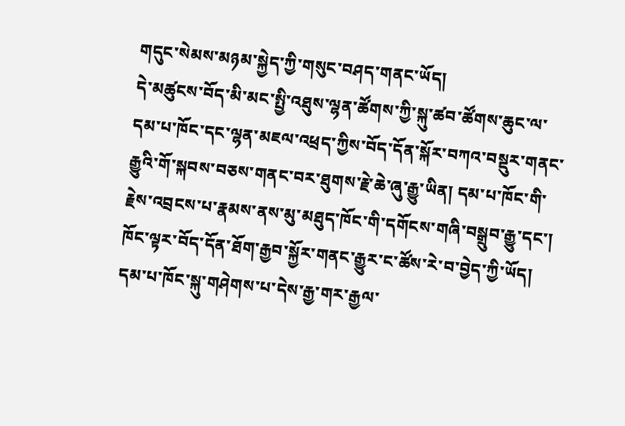གདུང་སེམས་མཉམ་སྐྱེད་ཀྱི་གསུང་བཤད་གནང་ཡོད།
དེ་མཚུངས་བོད་མི་མང་སྤྱི་འཐུས་ལྷན་ཚོགས་ཀྱི་སྐུ་ཚབ་ཚོགས་ཆུང་ལ་དམ་པ་ཁོང་དང་ལྷན་མཇལ་འཕྲད་ཀྱིས་བོད་དོན་སྐོར་བཀའ་བསྡུར་གནང་རྒྱུའི་གོ་སྐབས་བཅས་གནང་བར་ཐུགས་རྗེ་ཆེ་ཞུ་རྒྱུ་ཡིན། དམ་པ་ཁོང་གི་རྗེས་འབྲངས་པ་རྣམས་ནས་མུ་མཐུད་ཁོང་གི་དགོངས་གཞི་བསྒྲུབ་རྒྱུ་དང་། ཁོང་ལྟར་བོད་དོན་ཐོག་རྒྱབ་སྐྱོར་གནང་རྒྱུར་ང་ཚོས་རེ་བ་བྱེད་ཀྱི་ཡོད།
དམ་པ་ཁོང་སྐུ་གཤེགས་པ་དེས་རྒྱ་གར་རྒྱལ་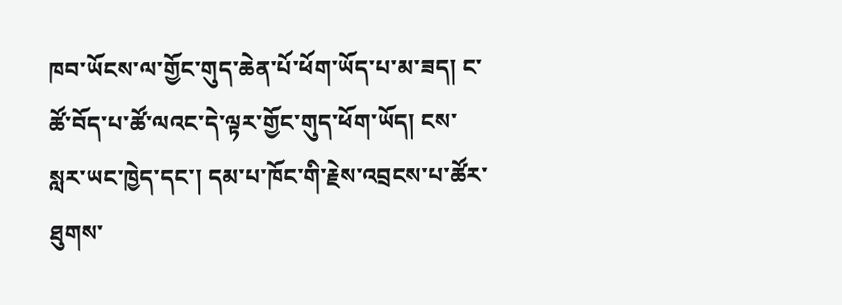ཁབ་ཡོངས་ལ་གྱོང་གུད་ཆེན་པོ་ཕོག་ཡོད་པ་མ་ཟད། ང་ཚོ་བོད་པ་ཚོ་ལའང་དེ་ལྟར་གྱོང་གུད་ཕོག་ཡོད། ངས་སླར་ཡང་ཁྱེད་དང་། དམ་པ་ཁོང་གི་རྗེས་འབྲངས་པ་ཚོར་ཐུགས་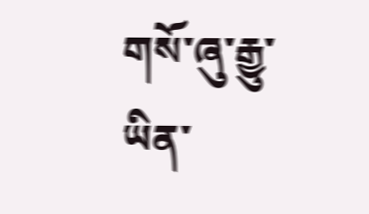གསོ་ཞུ་རྒྱུ་ཡིན་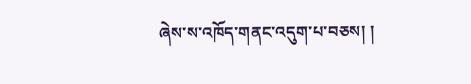ཞེས་ས་འཁོད་གནང་འདུག་པ་བཅས། །